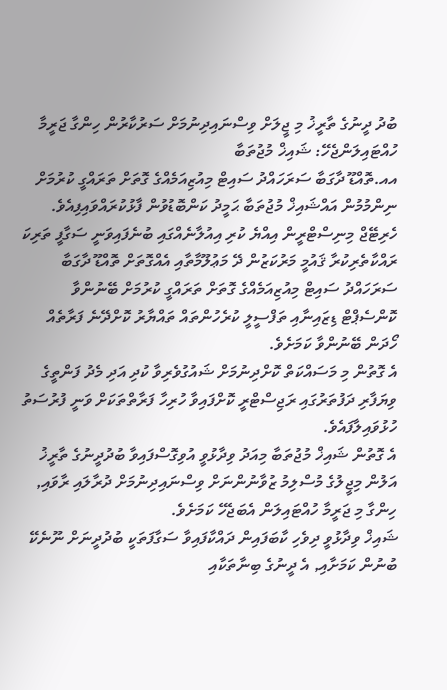ބުދު ދީނުގެ ތާރީޚު މި ޖީލަށް ވިސްނައިދިނުމަށް ސަރުކާރުން ހިންގާ ޖަރީމާ ހުއްޓައިލަންޖެހޭ: ޝައިޚް މުޖުތަބާ
އއ.ތޮއްޑޫ ދާގަބާ ސަރަހައްދު ސައިޓް މިއުޒިއަމެއްގެ ގޮތަށް ތަރައްގީ ކުރުމަށް ނިންމުމުން އައްޝައިޚް މުޖުތަބާ ޙަމީދު ކަންބޮޑުވުން ފާޅުކުރައްވައިފިއެވެ.
ހެރިޓޭޖް މިނިސްޓްރީން އިއްޔެ ކުރި އިއުލާނެއްގައި ބުނެފައިވަނީ ސަގާފީ ތަރިކަ ރައްކާތެރިކުރާ ޤައުމީ މަރުކަޒުން ދޭ މަޢުލޫމާތާއި އެއްގޮތަށް ތޮއްޑޫ ދާގަބާ ސަރަހައްދު ސައިޓް މިއުޒިއަމެއްގެ ގޮތަށް ތަރައްގީ ކުރުމަށް ބޭނުންވާ ކޮންސެޕްޓް ޑިޒައިނާއި ތަފްސީލީ ކުރެހުންތައް ތައްޔާރު ކޮށްދޭނެ ފަރާތެއް ހޯދަން ބޭނުންވާ ކަމަށެވެ.
އެ ގޮތުން މި މަސައްކަތް ކޮށްދިނުމަށް ޝައުގުވެރިވާ ކުދި އަދި މެދު ފަންތީގެ ވިޔަފާރި ދަފުތަރުގައި ރަޖިސްޓްރީ ކޮށްފައިވާ ހުރިހާ ފަރާތްތަކަށް ވަނީ ފުރުސަތު ހުޅުވައިލާފައެވެ.
އެ ގޮތުން ޝައިޚް މުޖުތަބާ މިއަދު ވިދާޅުވީ އުވިގޮސްފައިވާ ބުދުދީނުގެ ތާރީޚު އަލުން މިޖީލުގެ މުސްލިމު ޒުވާނުންނަށް ވިސްނައިދިނުމަށް ދުރާލައި ރާވައި, ހިންގާ މި ޖަރީމާ ހުއްޓައިލަން އެބަޖެހޭ ކަމަށެވެ.
ޝައިޚް ވިދާޅުވީ ދިވެހި ކާބަފައިން ދައްކާފައިވާ ސަގާފަތަކީ ބުދުދީނަށް ނޫނެކޭ ބުނުން ކަމަށާއި, އެ ދީނުގެ ބިނާތަކާއި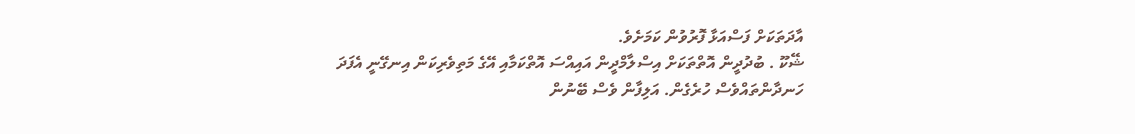އާދަތަކަށް ފަސްއަޅާ ފޮރުވުން ކަމަށެވެ.
ޝޭކޫ . ބުދުދީން އޮތްތަކަށް އިސްލާމްދީން އައިއްސަ އޮތްކަމާއި އޭގެ މަތިވެރިކަން އިނގޭނީ އެފަދަ ހަނދާންތައްވެސް ހުރެގެން. އަލިފާން ވެސް ބޭނުން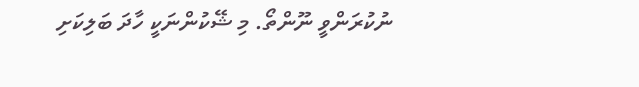ނުކުރަންވީ ނޫންތޯ. މި ޝޭކުންނަކީ ހާދަ ބަލިކަށި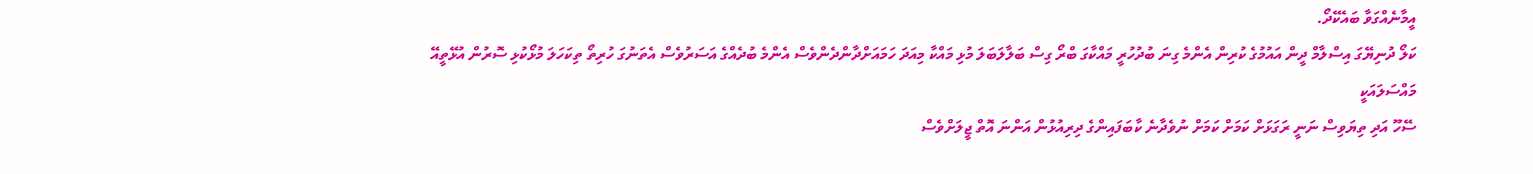އީމާނެއްގަވާ ބައެކޭދޯ.
ކަލޯ ދުނިޔޭގަ އިސްލާމް ދީން އައުމުގެ ކުރިން އެންމެ ގިނަ ބުދުހުރީ މައްކާގަ ބްރޯ ގިސް ބަލާލަބަލަ މުޅި މައްކާ މިއަދަ ހަމައަށްދާންދެންވެސް އެންމެ ބުދެއްގެ އަސަރުވެސް އެތަނުގަ ހުރިތޯ ތިކަހަލަ މުޅޯކުޅި ސޮރުން އުޅޭތީއޭ މައްސަލައަކީ
ސޭހޫ އަދި ތިޔަވިސް ނަނީ ރަގަޅަށް ކަމަށް ކަމަށް ނުވެދާނެ ކާބަފައިންގެ ދިރިއުޅުން އަންނަ އޮތް ޖީލަށްވެސް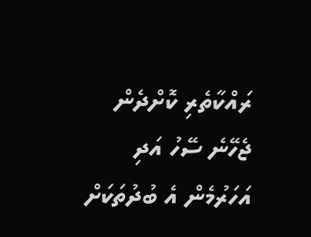ރައްކާތެރި ކޮށްދެން ޖެހޭނެ ސޭހު އަދި އަހަރުމެން އެ ބުދުތަކަށް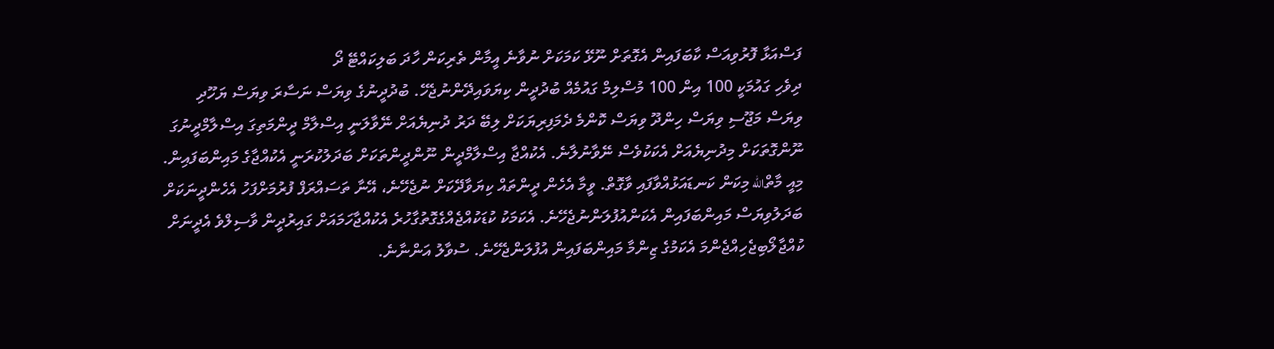ފަސްއަޅާ ފޮރުވިއަސް ކާބަފައިން އެގޮތަށް ނޫޅޭ ކަމަކަށް ނުވާނެ އީމާން ތެރިކަން ހާދަ ބަލިކައްޓޭ ދޯ
ދިވެހި ގައުމަކީ 100 އިން 100 މުސްލިމް ގައުމެއް ބުދުދީން ކިޔަވައިދޭންނުޖެހޭ. ބުދުދީނުގެ ވިޔަސް ނަސާރަ ވިޔަސް ޔަހޫދި ވިޔަސް މަޖޫސި ވިޔަސް ހިންދޫ ވިޔަސް ކޮންމެ ދެމަފިރިޔަކަށް ލިބޭ ދަރު ދުނިޔެއަށް ނޭވާލަނީ އިސްލާމް ދީންމަތިގަ އިސްލާމްދީނުގަ ނޫންގޮތަކަށް މިދުނިޔެއަށް އެކަކުވެސް ނޭވާނުލާނެ. އެކުއްޖާ އިސްލާމްދީން ނޫންދީންތަކަށް ބަދަލުކުރަނީ އެކުއްޖާގެ މައިންބަފައިން. މިއީ މާތްالله މިކަން ކަނޑައަޅުއްވާފައި ވާގޮތް. ވީމާ އެހެން ދީންތައް ކިޔަވާދޭކަށް ނުޖެހޭނެ، އޭނާ ތަސައްރަފް ފުރުމަށްފަހު އެހެންދީނަކަށް ބަދަލުވިޔަސް މައިންބަފައިން އެކަންއުފުލަންނުޖެހޭނެ. އެކަމަކު ކުޑަކުއްޖެއްގެގޮތުގާހުރެ އެކުއްޖާހަމައަށް ގައިރުދީން ވާސިލްވެ އެދީނަށް ކުއްޖާލޯބިޖެހިއްޖެންމަ އެކަމުގެ ޒިންމާ މައިންބަފައިން އުފުލަންޖެހޭނެ. ސުވާލު އަންނާނެ.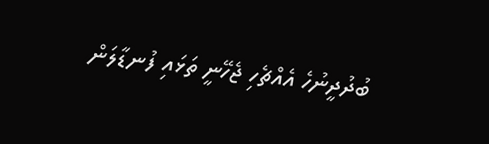ބުދުދީނުހެ އެއްޗެހި ޖެހޭނީ ތަޅައި ފުނޑާލަން